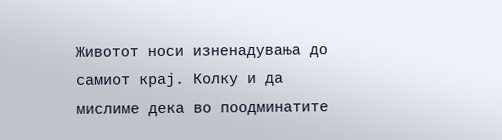Животот носи изненадувања до самиот крај. Колку и да мислиме дека во поодминатите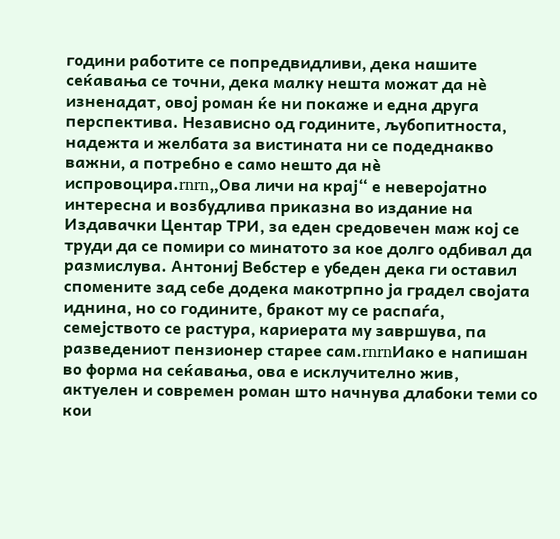години работите се попредвидливи, дека нашите сеќавања се точни, дека малку нешта можат да нè изненадат, овој роман ќе ни покаже и една друга перспектива. Независно од годините, љубопитноста, надежта и желбата за вистината ни се подеднакво важни, а потребно е само нешто да нè испровоцира.rnrn„Ова личи на крај“ е неверојатно интересна и возбудлива приказна во издание на Издавачки Центар ТРИ, за еден средовечен маж кој се труди да се помири со минатото за кое долго одбивал да размислува. Антониј Вебстер е убеден дека ги оставил спомените зад себе додека макотрпно ја градел својата иднина, но со годините, бракот му се распаѓа, семејството се растура, кариерата му завршува, па разведениот пензионер старее сам.rnrnИако е напишан во форма на сеќавања, ова е исклучително жив, актуелен и современ роман што начнува длабоки теми со кои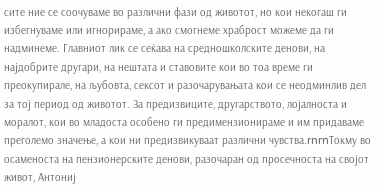сите ние се соочуваме во различни фази од животот, но кои некогаш ги избегнуваме или игнорираме, а ако смогнеме храброст можеме да ги надминеме. Главниот лик се сеќава на средношколските денови, на најдобрите другари, на нештата и ставовите кои во тоа време ги преокупирале, на љубовта, сексот и разочарувањата кои се неодминлив дел за тој период од животот. За предизвиците, другарството, лојалноста и моралот, кои во младоста особено ги предимензионираме и им придаваме преголемо значење, а кои ни предизвикуваат различни чувства.rnrnТокму во осаменоста на пензионерските денови, разочаран од просечноста на својот живот, Антониј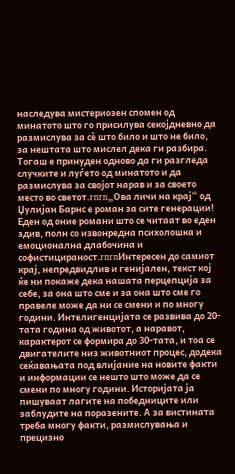наследува мистериозен спомен од минатото што го присилува секојдневно да размислува за сѐ што било и што не било, за нештата што мислел дека ги разбира. Тогаш е принуден одново да ги разгледа случките и луѓето од минатото и да размислува за својот нарав и за своето место во светот.rnrn„Ова личи на крај“ од Џулијан Барнс е роман за сите генерации! Еден од оние романи што се читаат во еден здив, полн со извонредна психолошка и емоционална длабочина и софистицираност.rnrnИнтересен до самиот крај, непредвидлив и генијален, текст кој ќе ни покаже дека нашата перцепција за себе, за она што сме и за она што сме го правеле може да ни се смени и по многу години. Интелигенцијата се развива до 20-тата година од животот, а наравот, карактерот се формира до 30-тата, и тоа се двигателите низ животниот процес, додека сеќавањата под влијание на новите факти и информации се нешто што може да се смени по многу години. Историјата ја пишуваат лагите на победниците или заблудите на поразените. А за вистината треба многу факти, размислувања и прецизно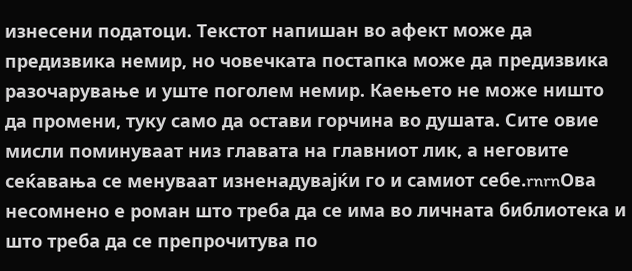изнесени податоци. Текстот напишан во афект може да предизвика немир, но човечката постапка може да предизвика разочарување и уште поголем немир. Каењето не може ништо да промени, туку само да остави горчина во душата. Сите овие мисли поминуваат низ главата на главниот лик, а неговите сеќавања се менуваат изненадувајќи го и самиот себе.rnrnОва несомнено е роман што треба да се има во личната библиотека и што треба да се препрочитува по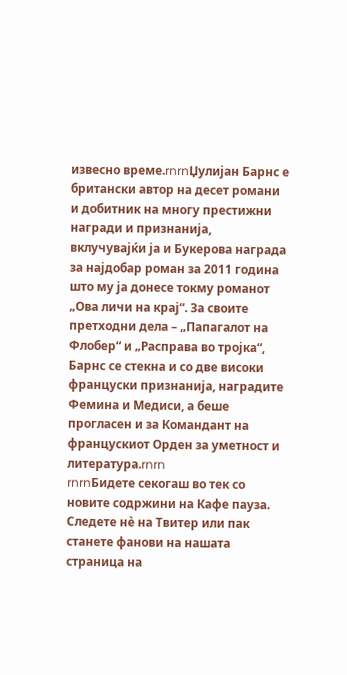извесно време.rnrnЏулијан Барнс е британски автор на десет романи и добитник на многу престижни награди и признанија, вклучувајќи ја и Букерова награда за најдобар роман за 2011 година што му ја донесе токму романот „Ова личи на крај“. За своите претходни дела – „Папагалот на Флобер“ и „Расправа во тројка“, Барнс се стекна и со две високи француски признанијa, наградите Фемина и Медиси, а беше прогласен и за Командант на францускиот Орден за уметност и литература.rnrn
rnrnБидете секогаш во тек со новите содржини на Кафе пауза. Следете нè на Твитер или пак станете фанови на нашата страница на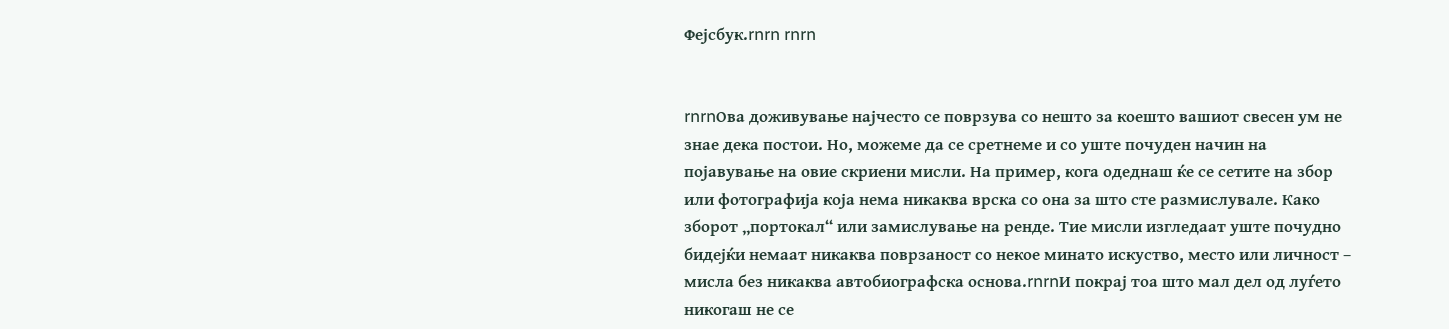Фејсбук.rnrn rnrn


rnrnОва доживување најчесто се поврзува со нешто за коешто вашиот свесен ум не знае дека постои. Но, можеме да се сретнеме и со уште почуден начин на појавување на овие скриени мисли. На пример, кога одеднаш ќе се сетите на збор или фотографија која нема никаква врска со она за што сте размислувале. Како зборот „портокал“ или замислување на ренде. Тие мисли изгледаат уште почудно бидејќи немаат никаква поврзаност со некое минато искуство, место или личност – мисла без никаква автобиографска основа.rnrnИ покрај тоа што мал дел од луѓето никогаш не се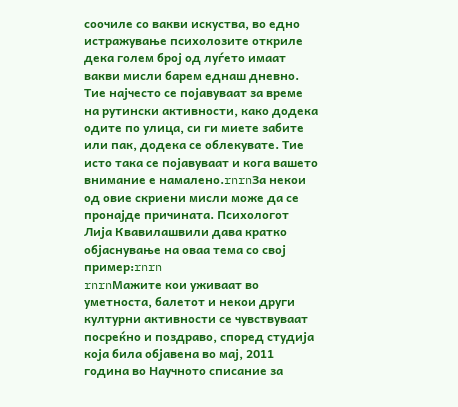соочиле со вакви искуства, во едно истражување психолозите откриле дека голем број од луѓето имаат вакви мисли барем еднаш дневно. Тие најчесто се појавуваат за време на рутински активности, како додека одите по улица, си ги миете забите или пак, додека се облекувате. Тие исто така се појавуваат и кога вашето внимание е намалено.rnrnЗа некои од овие скриени мисли може да се пронајде причината. Психологот Лија Квавилашвили дава кратко објаснување на оваа тема со свој пример:rnrn
rnrnМажите кои уживаат во уметноста, балетот и некои други културни активности се чувствуваат посреќно и поздраво, според студија која била објавена во мај, 2011 година во Научното списание за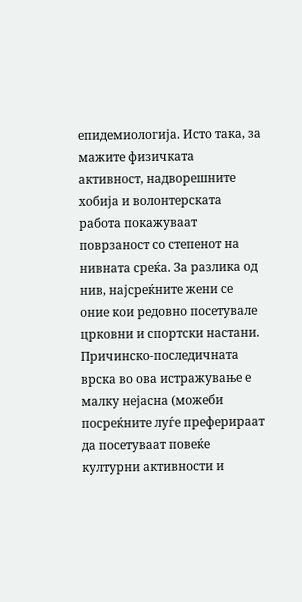епидемиологија. Исто така, за мажите физичката активност, надворешните хобија и волонтерската работа покажуваат поврзаност со степенот на нивната среќа. За разлика од нив, најсреќните жени се оние кои редовно посетувале црковни и спортски настани. Причинско-последичната врска во ова истражување е малку нејасна (можеби посреќните луѓе преферираат да посетуваат повеќе културни активности и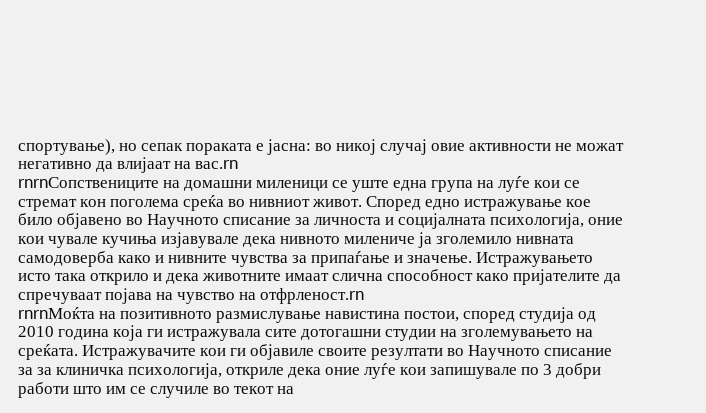спортување), но сепак пораката е јасна: во никој случај овие активности не можат негативно да влијаат на вас.rn
rnrnСопствениците на домашни миленици се уште една група на луѓе кои се стремат кон поголема среќа во нивниот живот. Според едно истражување кое било објавено во Научното списание за личноста и социјалната психологија, оние кои чувале кучиња изјавувале дека нивното милениче ја зголемило нивната самодоверба како и нивните чувства за припаѓање и значење. Истражувањето исто така открило и дека животните имаат слична способност како пријателите да спречуваат појава на чувство на отфрленост.rn
rnrnМоќта на позитивното размислување навистина постои, според студија од 2010 година која ги истражувала сите дотогашни студии на зголемувањето на среќата. Истражувачите кои ги објавиле своите резултати во Научното списание за за клиничка психологија, откриле дека оние луѓе кои запишувале по 3 добри работи што им се случиле во текот на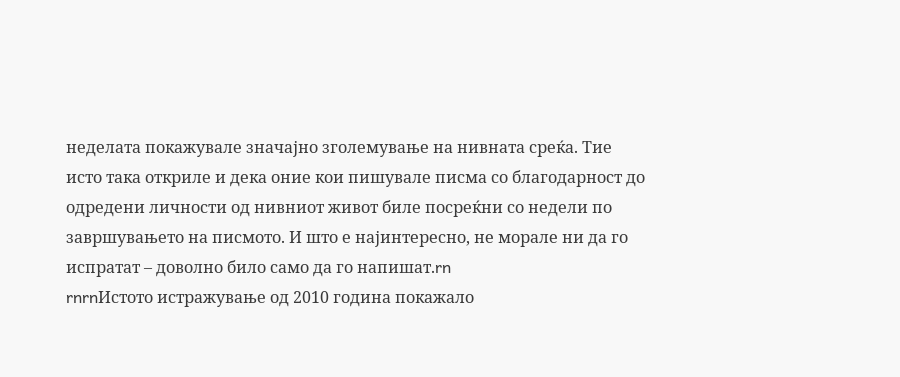неделата покажувале значајно зголемување на нивната среќа. Тие исто така откриле и дека оние кои пишувале писма со благодарност до одредени личности од нивниот живот биле посреќни со недели по завршувањето на писмото. И што е најинтересно, не морале ни да го испратат – доволно било само да го напишат.rn
rnrnИстото истражување од 2010 година покажало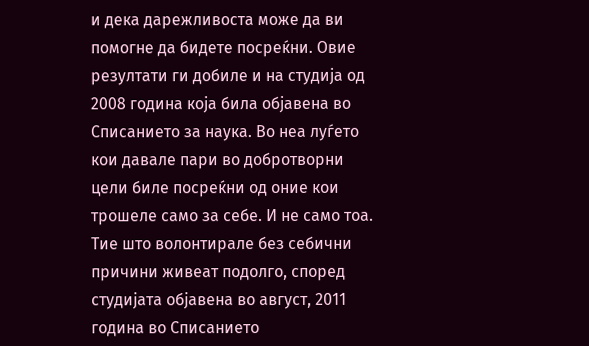и дека дарежливоста може да ви помогне да бидете посреќни. Овие резултати ги добиле и на студија од 2008 година која била објавена во Списанието за наука. Во неа луѓето кои давале пари во добротворни цели биле посреќни од оние кои трошеле само за себе. И не само тоа. Тие што волонтирале без себични причини живеат подолго, според студијата објавена во август, 2011 година во Списанието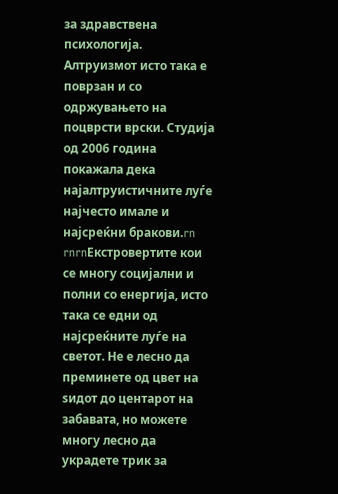за здравствена психологија. Алтруизмот исто така е поврзан и со одржувањето на поцврсти врски. Студија од 2006 година покажала дека најалтруистичните луѓе најчесто имале и најсреќни бракови.rn
rnrnЕкстровертите кои се многу социјални и полни со енергија, исто така се едни од најсреќните луѓе на светот. Не е лесно да преминете од цвет на ѕидот до центарот на забавата, но можете многу лесно да украдете трик за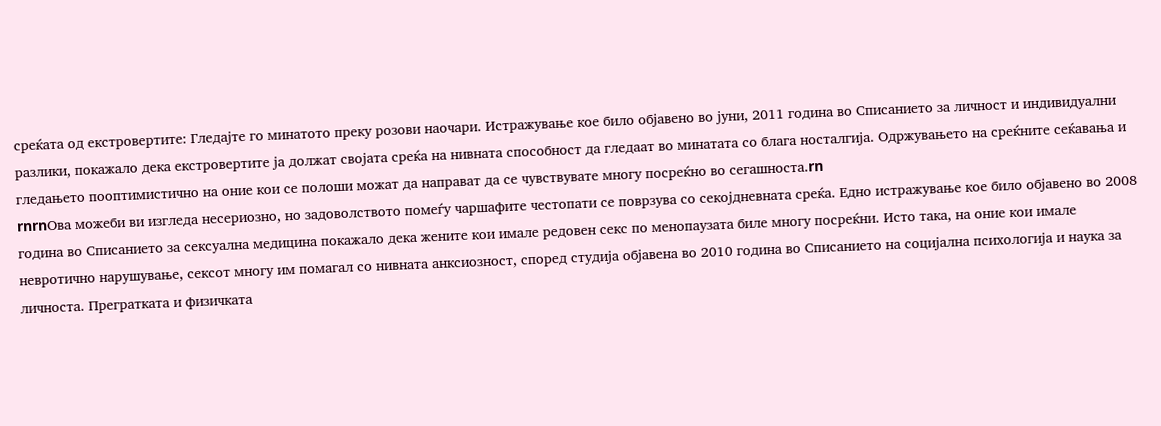среќата од екстровертите: Гледајте го минатото преку розови наочари. Истражување кое било објавено во јуни, 2011 година во Списанието за личност и индивидуални разлики, покажало дека екстровертите ја должат својата среќа на нивната способност да гледаат во минатата со блага носталгија. Одржувањето на среќните сеќавања и гледањето пооптимистично на оние кои се полоши можат да направат да се чувствувате многу посреќно во сегашноста.rn
rnrnОва можеби ви изгледа несериозно, но задоволството помеѓу чаршафите честопати се поврзува со секојдневната среќа. Едно истражување кое било објавено во 2008 година во Списанието за сексуална медицина покажало дека жените кои имале редовен секс по менопаузата биле многу посреќни. Исто така, на оние кои имале невротично нарушување, сексот многу им помагал со нивната анксиозност, според студија објавена во 2010 година во Списанието на социјална психологија и наука за личноста. Прегратката и физичката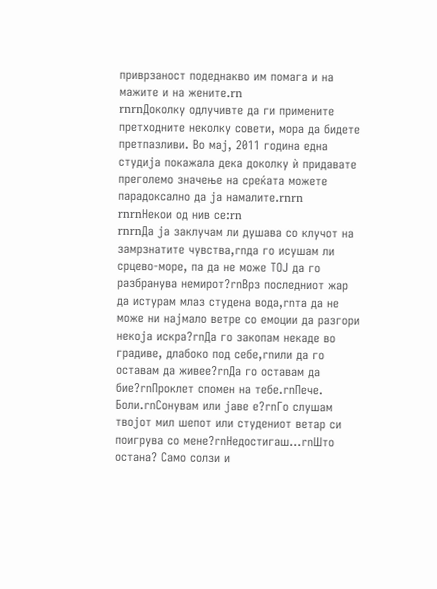приврзаност подеднакво им помага и на мажите и на жените.rn
rnrnДоколку одлучивте да ги примените претходните неколку совети, мора да бидете претпазливи. Во мај, 2011 година една студија покажала дека доколку ѝ придавате преголемо значење на среќата можете парадоксално да ја намалите.rnrn
rnrnНекои од нив се:rn
rnrnДа ја заклучам ли душава со клучот на замрзнатите чувства,rnда го исушам ли срцево-море, па да не може ТОЈ да го разбранува немирот?rnВрз последниот жар да истурам млаз студена вода,rnта да не може ни најмало ветре со емоции да разгори некоја искра?rnДа го закопам некаде во градиве, длабоко под себе,rnили да го оставам да живее?rnДа го оставам да бие?rnПроклет спомен на тебе.rnПече. Боли.rnСонувам или јаве е?rnГо слушам твојот мил шепот или студениот ветар си поигрува со мене?rnНедостигаш…rnШто остана? Само солзи и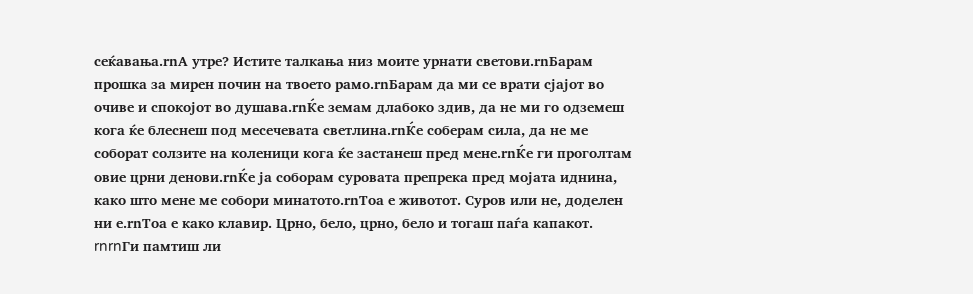сеќавања.rnА утре? Истите талкања низ моите урнати светови.rnБарам прошка за мирен почин на твоето рамо.rnБарам да ми се врати сјајот во очиве и спокојот во душава.rnЌе земам длабоко здив, да не ми го одземеш кога ќе блеснеш под месечевата светлина.rnЌе соберам сила, да не ме соборат солзите на коленици кога ќе застанеш пред мене.rnЌе ги проголтам овие црни денови.rnЌе ја соборам суровата препрека пред мојата иднина, како што мене ме собори минатото.rnТоа е животот. Суров или не, доделен ни е.rnТоа е како клавир. Црно, бело, црно, бело и тогаш паѓа капакот.
rnrnГи памтиш ли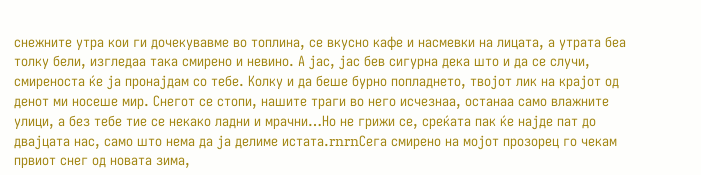снежните утра кои ги дочекувавме во топлина, се вкусно кафе и насмевки на лицата, а утрата беа толку бели, изгледаа така смирено и невино. А јас, јас бев сигурна дека што и да се случи, смиреноста ќе ја пронајдам со тебе. Колку и да беше бурно попладнето, твојот лик на крајот од денот ми носеше мир. Снегот се стопи, нашите траги во него исчезнаа, останаа само влажните улици, а без тебе тие се некако ладни и мрачни…Но не грижи се, среќата пак ќе најде пат до двајцата нас, само што нема да ја делиме истата.rnrnСега смирено на мојот прозорец го чекам првиот снег од новата зима,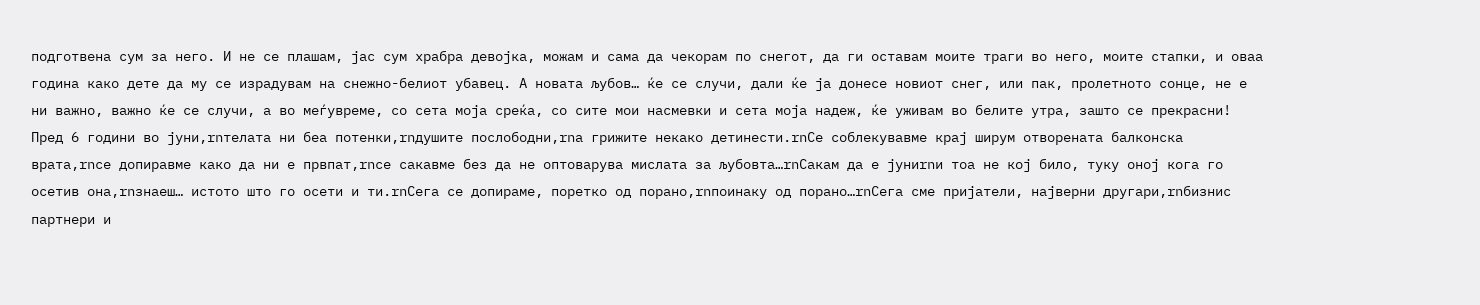подготвена сум за него. И не се плашам, јас сум храбра девојка, можам и сама да чекорам по снегот, да ги оставам моите траги во него, моите стапки, и оваа година како дете да му се израдувам на снежно-белиот убавец. А новата љубов… ќе се случи, дали ќе ја донесе новиот снег, или пак, пролетното сонце, не е ни важно, важно ќе се случи, а во меѓувреме, со сета моја среќа, со сите мои насмевки и сета моја надеж, ќе уживам во белите утра, зашто се прекрасни!
Пред 6 години во јуни,rnтелата ни беа потенки,rnдушите послободни,rnа грижите некако детинести.rnСе соблекувавме крај ширум отворената балконска врата,rnсе допиравме како да ни е првпат,rnсе сакавме без да не оптоварува мислата за љубовта…rnСакам да е јуниrnи тоа не кој било, туку оној кога го осетив она,rnзнаеш… истото што го осети и ти.rnСега се допираме, поретко од порано,rnпоинаку од порано…rnСега сме пријатели, најверни другари,rnбизнис партнери и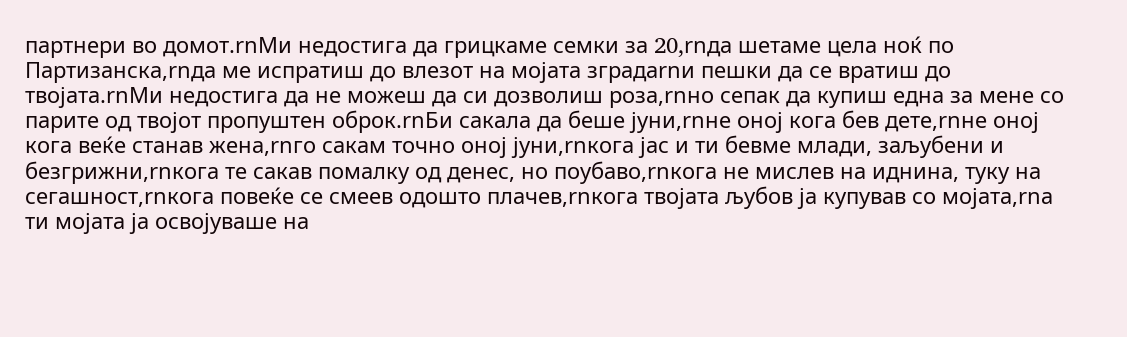партнери во домот.rnМи недостига да грицкаме семки за 20,rnда шетаме цела ноќ по Партизанска,rnда ме испратиш до влезот на мојата зградаrnи пешки да се вратиш до твојата.rnМи недостига да не можеш да си дозволиш роза,rnно сепак да купиш една за мене со парите од твојот пропуштен оброк.rnБи сакала да беше јуни,rnне оној кога бев дете,rnне оној кога веќе станав жена,rnго сакам точно оној јуни,rnкога јас и ти бевме млади, заљубени и безгрижни,rnкога те сакав помалку од денес, но поубаво,rnкога не мислев на иднина, туку на сегашност,rnкога повеќе се смеев одошто плачев,rnкога твојата љубов ја купував со мојата,rnа ти мојата ја освојуваше на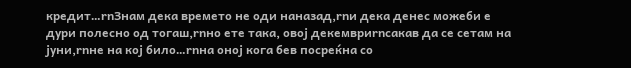кредит…rnЗнам дека времето не оди наназад,rnи дека денес можеби е дури полесно од тогаш,rnно ете така, овој декемвриrnсакав да се сетам на јуни,rnне на кој било…rnна оној кога бев посреќна со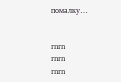помалку…


rnrn
rnrn
rnrn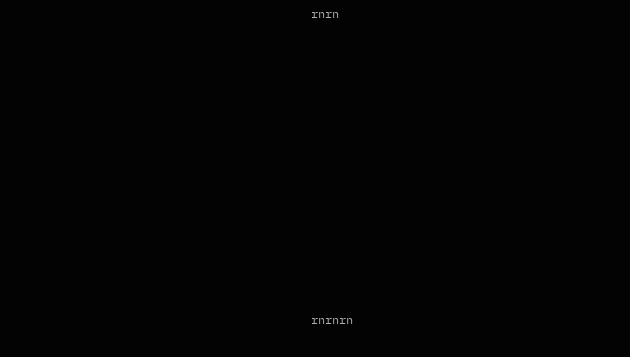rnrn














rnrnrn